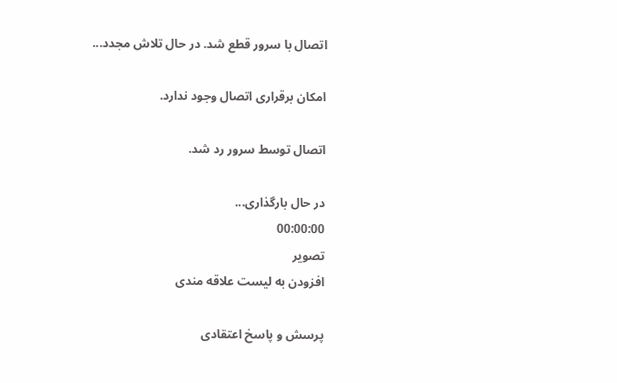اتصال با سرور قطع شد. در حال تلاش مجدد...

امکان برقراری اتصال وجود ندارد.

اتصال توسط سرور رد شد.

در حال بارگذاری...
00:00:00
تصویر
افزودن به لیست علاقه مندی

پرسش و پاسخ اعتقادی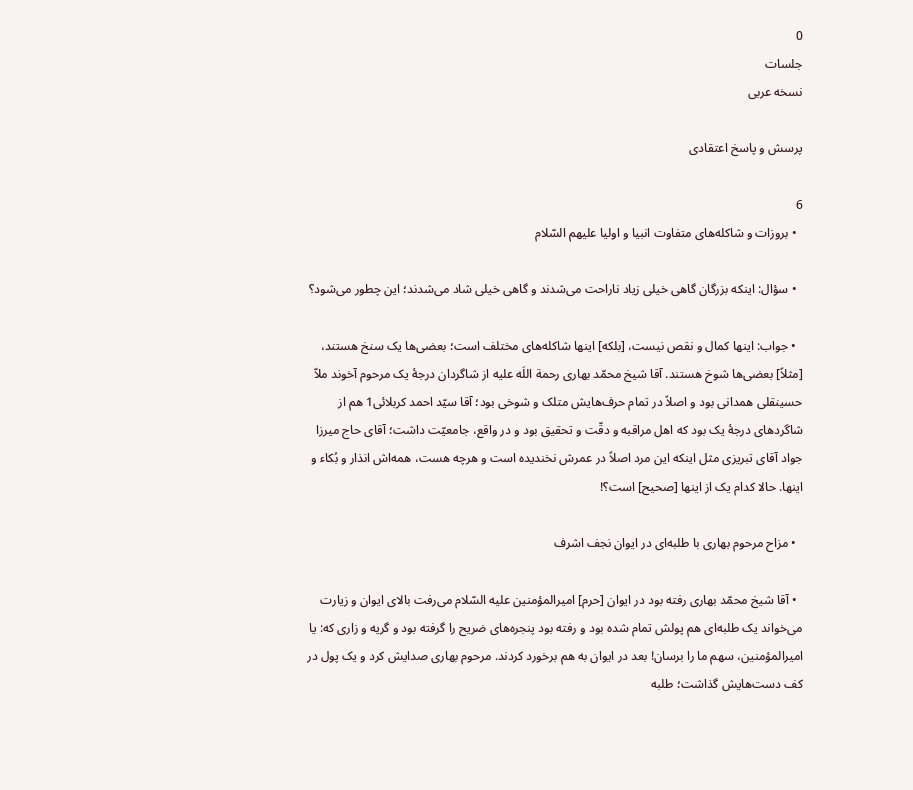0
جلسات
نسخه عربی

پرسش و پاسخ اعتقادی

6
  • بروزات و شاکله‌های متفاوت انبیا و اولیا علیهم السّلام

  • سؤال: اینکه بزرگان گاهی خیلی زیاد ناراحت می‌شدند و گاهی خیلی شاد می‌شدند؛ این چطور می‌شود؟

  • جواب: اینها کمال و نقص نیست، [بلکه] اینها شاکله‌های مختلف است؛ بعضی‌ها یک سنخ هستند، [مثلاً] بعضی‌ها شوخ هستند. آقا شیخ محمّد بهاری رحمة اللَه علیه از شاگردان درجۀ یک مرحوم آخوند ملاّ‌ حسینقلی همدانی بود و اصلاً در تمام حرف‌هایش متلک و شوخی بود؛ آقا سیّد احمد کربلائی1 هم از شاگردهای درجۀ یک بود که اهل مراقبه و دقّت و تحقیق بود و در واقع، جامعیّت داشت؛ آقای حاج میرزا جواد آقای تبریزی مثل اینکه این مرد اصلاً در عمرش نخندیده است و هرچه هست، همه‌اش انذار و بُکاء و اینها. حالا کدام یک از اینها [صحیح] است؟!

  • مزاح مرحوم بهاری با طلبه‌ای در ایوان نجف اشرف

  • آقا شیخ محمّد بهاری رفته بود در ایوان [حرم] امیرالمؤمنین علیه السّلام می‌رفت بالای ایوان و زیارت می‌خواند‌ یک طلبه‌ای هم پولش تمام شده بود و رفته بود پنجره‌های ضریح را گرفته بود و گریه و زاری که: یا امیرالمؤمنین، سهم ما را برسان! بعد در ایوان به هم برخورد کردند. مرحوم بهاری صدایش کرد و یک پول در کف دست‌هایش گذاشت؛ طلبه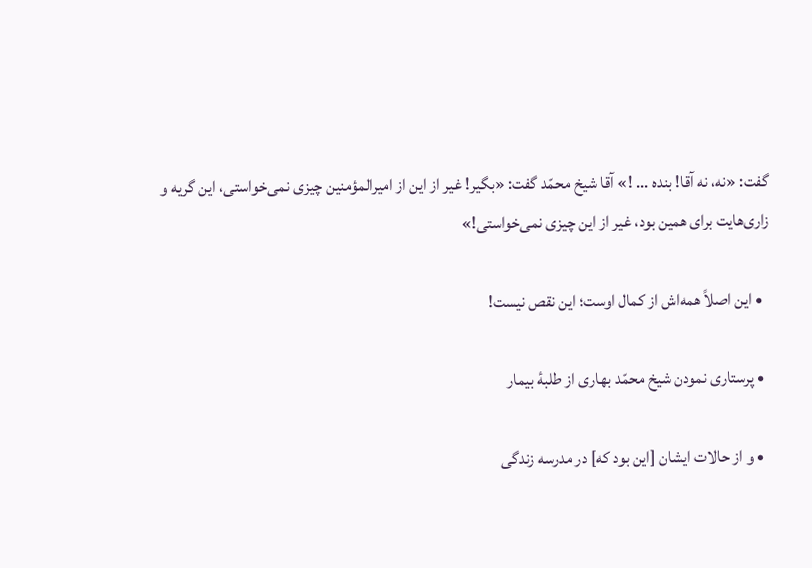گفت: «نه، نه آقا! بنده ... !» آقا شیخ محمّد گفت: «بگیر! غیر از این از امیرالمؤمنین چیزی نمی‌خواستی، این گریه و زاری‌هایت برای همین بود، غیر از این چیزی نمی‌خواستی!»

  • این اصلاً همه‌اش از کمال اوست؛ این نقص نیست!

  • پرستاری نمودن شیخ محمّد بهاری از طلبۀ بیمار

  • و از حالات ایشان [این بود که] در مدرسه زندگی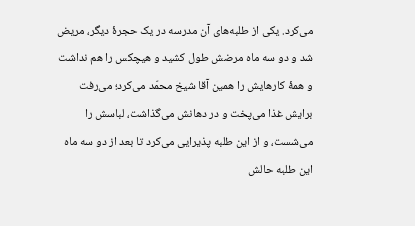می‌کرد. یکی از طلبه‌های آن مدرسه در یک حجرۀ دیگر، مریض شد و دو سه ماه مرضش طول کشید و هیچکس را هم نداشت و همۀ کارهایش را همین آقا شیخ محمّد می‌کرد؛ می‌رفت برایش غذا می‌پخت و در دهانش می‌گذاشت، لباسش را می‌شست، و از این طلبه پذیرایی می‌کرد تا بعد از دو سه ماه این طلبه حالش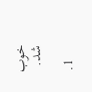خوب شد.

    1.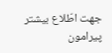جهت اطّلاع بیشتر پیرامون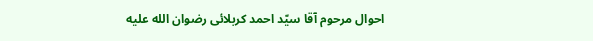احوال مرحوم آقا سیّد احمد کربلائی رضوان الله علیه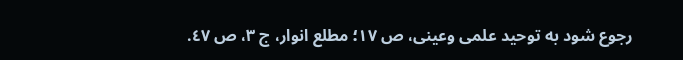رجوع شود به توحید علمی وعینی، ص ١٧؛ مطلع انوار، ج ٣، ص ٤٧.